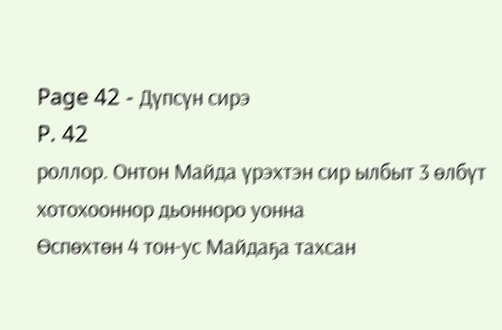Page 42 - Дүпсүн сирэ
P. 42
роллор. Онтон Майда үрэхтэн сир ылбыт 3 өлбүт хотохооннор дьонноро уонна
Өспөхтөн 4 тон-ус Майдаҕа тахсан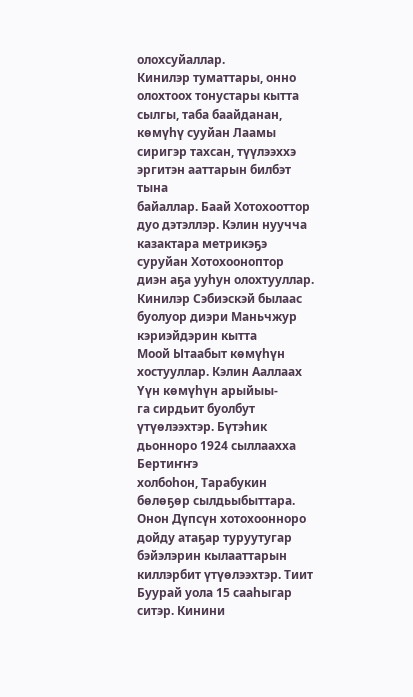олохсуйаллар.
Кинилэр туматтары, онно олохтоох тонустары кытта сылгы, таба баайданан,
көмүһү сууйан Лаамы сиригэр тахсан, түүлээххэ эргитэн ааттарын билбэт тына
байаллар. Баай Хотохооттор дуо дэтэллэр. Кэлин нуучча казактара метрикэҕэ
суруйан Хотохооноптор диэн аҕа ууһун олохтууллар.
Кинилэр Сэбиэскэй былаас буолуор диэри Маньчжур кэриэйдэрин кытта
Моой Ытаабыт көмүһүн хостууллар. Кэлин Ааллаах Үүн көмүһүн арыйыы-
га сирдьит буолбут үтүөлээхтэр. Бүтэһик дьонноро 1924 сыллаахха Бертиҥҥэ
холбоһон, Тарабукин бөлөҕөр сылдьыбыттара. Онон Дүпсүн хотохоонноро
дойду атаҕар туруутугар бэйэлэрин кылааттарын киллэрбит үтүөлээхтэр. Тиит
Буурай уола 15 сааһыгар ситэр. Кинини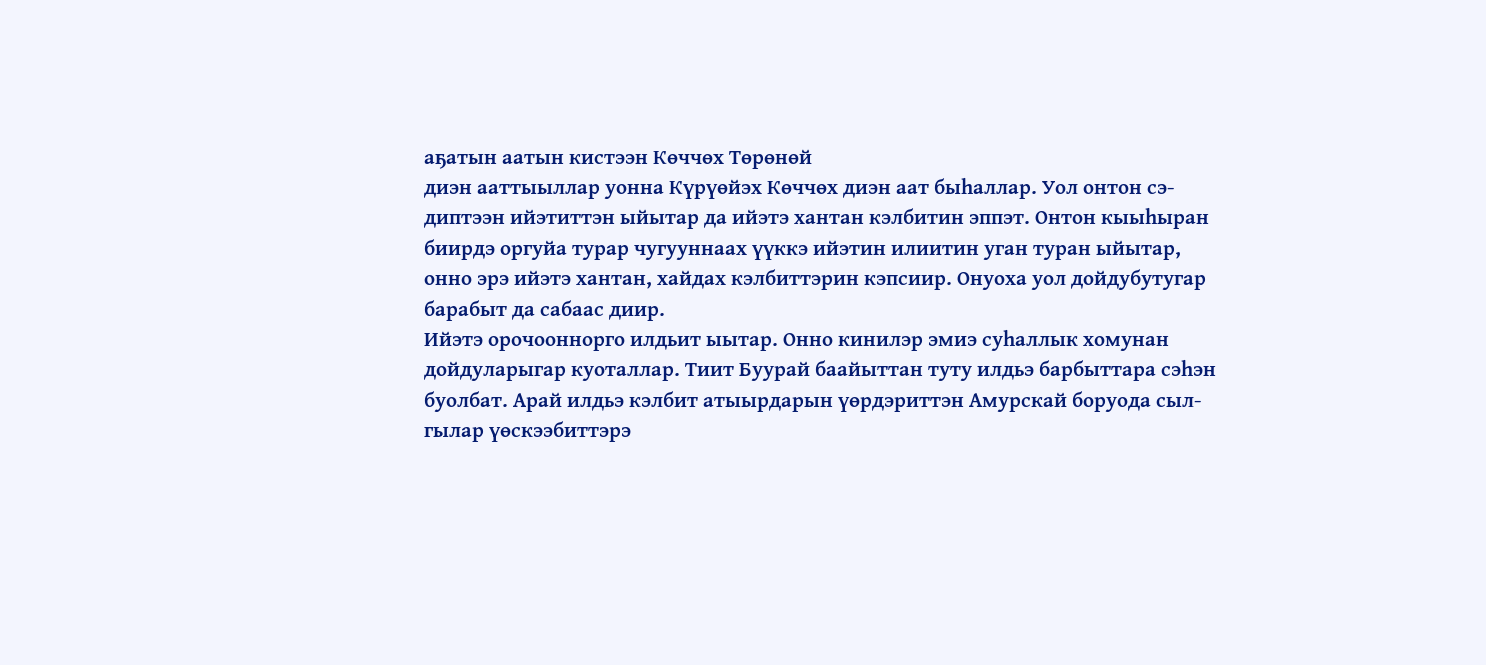аҕатын аатын кистээн Көччөх Төрөнөй
диэн ааттыыллар уонна Күрүөйэх Көччөх диэн аат быһаллар. Уол онтон сэ-
диптээн ийэтиттэн ыйытар да ийэтэ хантан кэлбитин эппэт. Онтон кыыһыран
биирдэ оргуйа турар чугууннаах үүккэ ийэтин илиитин уган туран ыйытар,
онно эрэ ийэтэ хантан, хайдах кэлбиттэрин кэпсиир. Онуоха уол дойдубутугар
барабыт да сабаас диир.
Ийэтэ орочооннорго илдьит ыытар. Онно кинилэр эмиэ суһаллык хомунан
дойдуларыгар куоталлар. Тиит Буурай баайыттан туту илдьэ барбыттара сэһэн
буолбат. Арай илдьэ кэлбит атыырдарын үөрдэриттэн Амурскай боруода сыл-
гылар үөскээбиттэрэ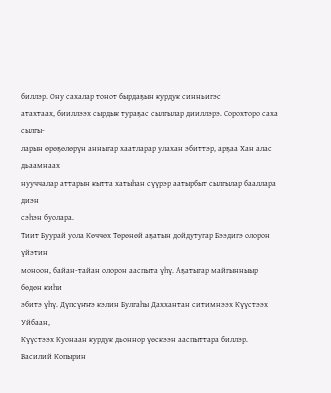биллэр. Ону сахалар тонот бырдаҕын курдук синньигэс
атахтаах, бииллээх сырдык тураҕас сылгылар дииллэрэ. Сорохторо саха сылгы-
ларын өрөҕөлөрүн анныгар хаатларар улахан эбиттэр, арҕаа Хан алас дьаамнаах
нууччалар аттарын кытта хатыһан сүүрэр аатырбыт сылгылар бааллара диэн
сэһэн буолара.
Тиит Буурай уола Көччөх Төрөнөй аҕатын дойдутугар Бээдигэ олорон үйэтин
моноон, байан-тайан олорон ааспыта үһү. Аҕатыгар майгынныыр бөдөн киһи
эбитэ үһү. Дүпсүҥҥэ кэлин Булгаһы Даххантан ситимнээх Күүстээх Уйбаан,
Күүстээх Куонаан курдук дьоннор үөскээн ааспыттара биллэр.
Василий Копырин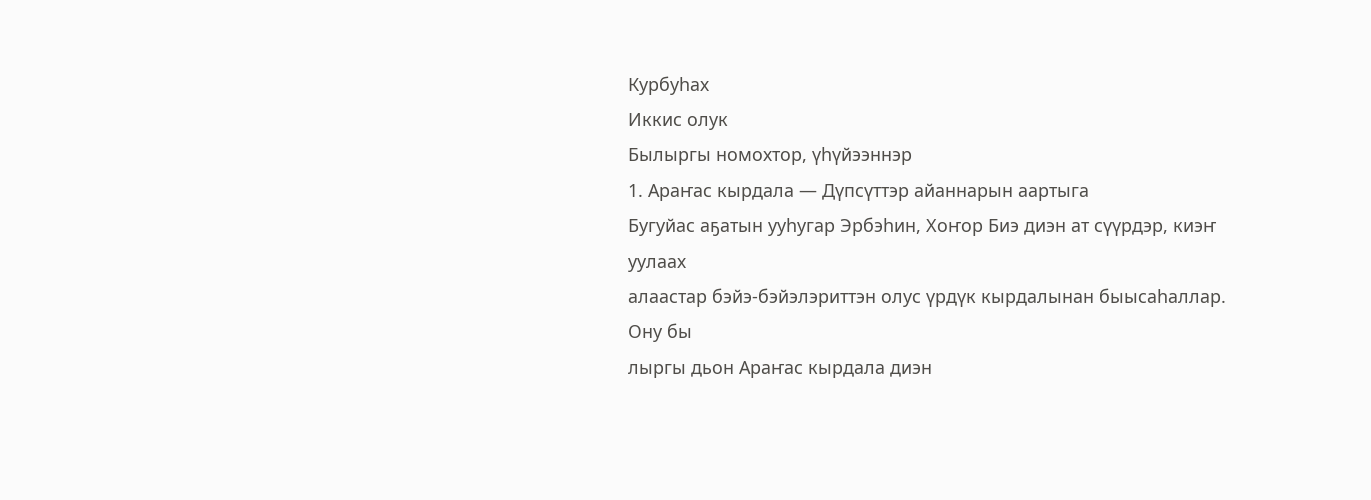Курбуһах
Иккис олук
Былыргы номохтор, үһүйээннэр
1. Араҥас кырдала — Дүпсүттэр айаннарын аартыга
Бугуйас аҕатын ууһугар Эрбэһин, Хоҥор Биэ диэн ат сүүрдэр, киэҥ уулаах
алаастар бэйэ-бэйэлэриттэн олус үрдүк кырдалынан быысаһаллар. Ону бы
лыргы дьон Араҥас кырдала диэн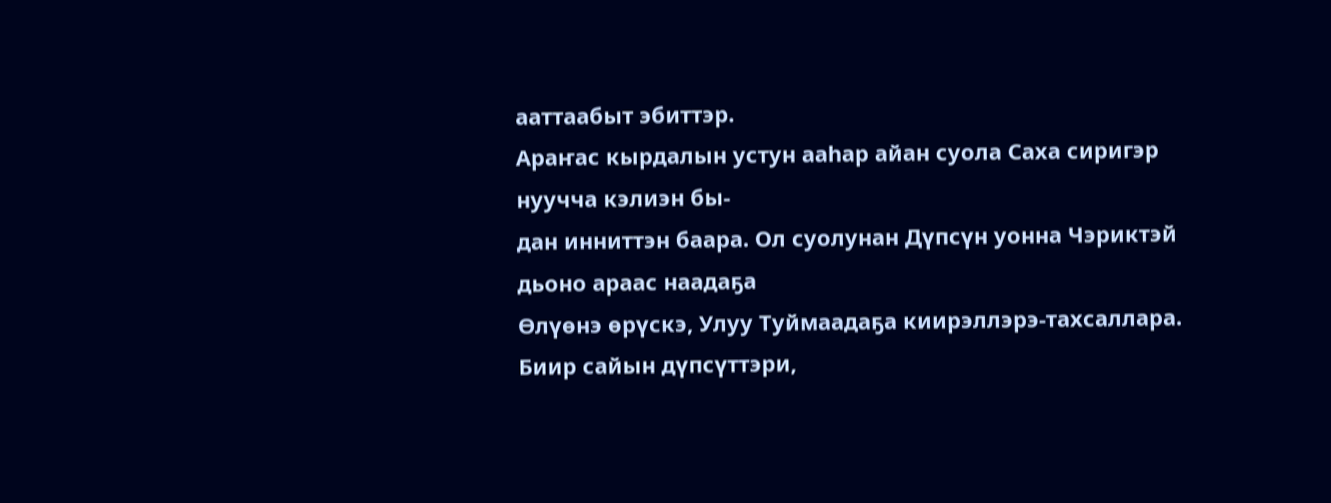ааттаабыт эбиттэр.
Араҥас кырдалын устун ааһар айан суола Саха сиригэр нуучча кэлиэн бы-
дан инниттэн баара. Ол суолунан Дүпсүн уонна Чэриктэй дьоно араас наадаҕа
Өлүөнэ өрүскэ, Улуу Туймаадаҕа киирэллэрэ-тахсаллара.
Биир сайын дүпсүттэри,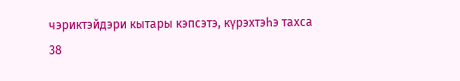чэриктэйдэри кытары кэпсэтэ, күрэхтэһэ тахса
38